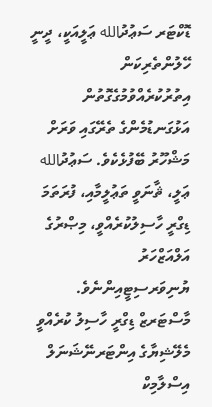ޑޮކްޓަރ ސަޢުދުالله ޢަލީއަކީ، ދީނީ ހޭލުންތެރިކަން އިތުރުކުރެއްވުމުގެގޮތުން އަޅުގަނޑުމެންގެ ތެރޭގައި ވަރަށް މަޝްހޫރު ބޭފުޅެކެވެ. ސަޢުދުالله ޢަލީ، ޘާނަވީ ތަޢުލީމާއި، ފުރަތަމަ ޑިގްރީ ހާސިލުކުރެއްވީ، މިޞްރުގެ އަލްއަޒްހަރު ޔުނިވަރސިޓީއިންނެވެ. މާސްޓަރޒް ޑިގްރީ ހާސިލު ކުރެއްވީ މެލޭޝިޔާގެ އިންޓަރނޭޝަނަލް އިސްލާމިކް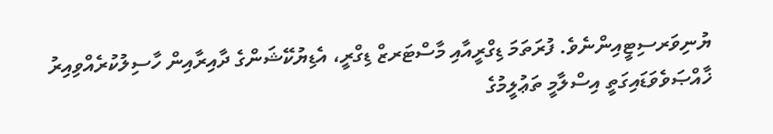ޔުނިވަރސިޓީއިންނެވެ. ފުރަތަމަ ޑިގްރީއާއި މާސްޓަރޒް ޑިގްރީ، އެޑިޔުކޭޝަންގެ ދާއިރާއިން ހާސިލުކުރެއްވިއިރު ޚާއްޞަވެވަޑައިގަތީ އިސްލާމީ ތަޢުލީމުގެ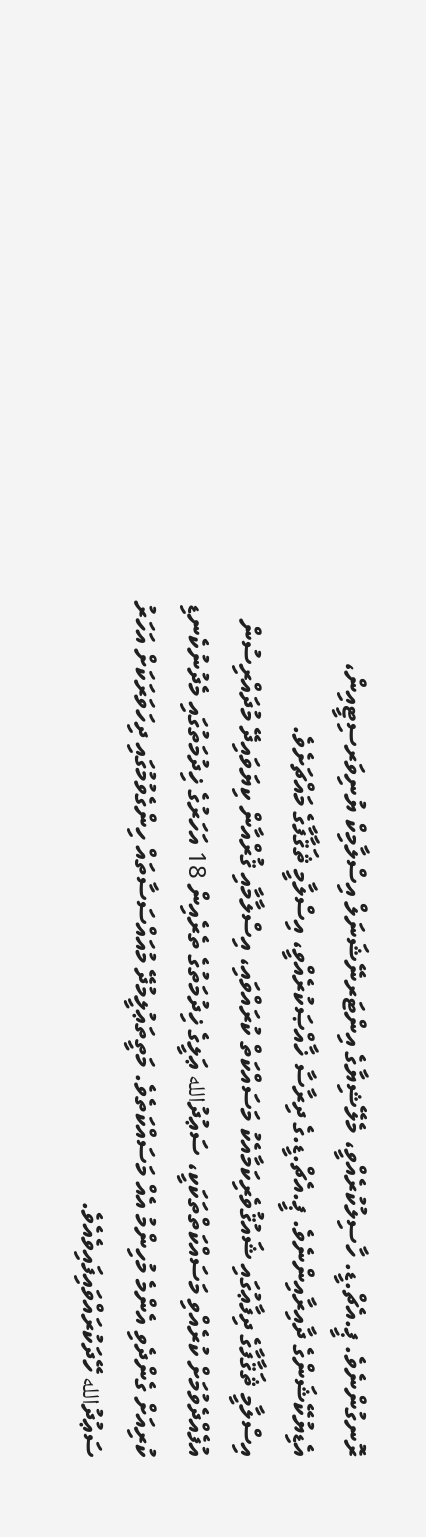ރޮނގުންނެވެ. ޕީ.އެޗް.ޑީ. ހާސިލުކުރެއްވީ، މެލޭޝިޔާގެ އިންޓަރނޭޝަނަލް އިސްލާމިކް ޔުނިވަރސިޓީއިން، އެޑިޔުކޭޝަންގެ ދާއިރާއިންނެވެ. ޕީ.އެޗް.ޑީ.ގެ ދިރާސާ ޚާއްޞަކުރެއްވީ، އިސްލާމީ ޘަޤާފާގެ މައްޗަށެވެ.
އިސްލާމީ ޘަޤާފާގެ ދިފާޢުގައި ޝައުޤުވެރިކަމާއެކު މަސައްކަތް ކުރައްވައި، އިސްލާމާއި ޤުރްއާން ކިޔަވައިދޭ މުދައްރިސުން އުފެއްދެވުމަށް ކުރެއްވި މަސައްކަތްތަކަކީ، ސަޢުދުالله ޢަލީގެ ޚިދުމަތުގެ ތެރެއިން 18 އަހަރުގެ ޚިދުމަތުގައި މެދުނުކެނޑި ކުރިއަށް ގެންދެވި އެންމެ މުހިންމު އެއް މަސައްކަތެވެ. މަތީތަޢުލީމުދޭ މުއައްސަސާތައް ހިންގެވުމުގައި ދިހަވަރަކަށް އަހަރު ސަޢުދުالله ހޭދަކުރައްވައިފައިވެއެވެ.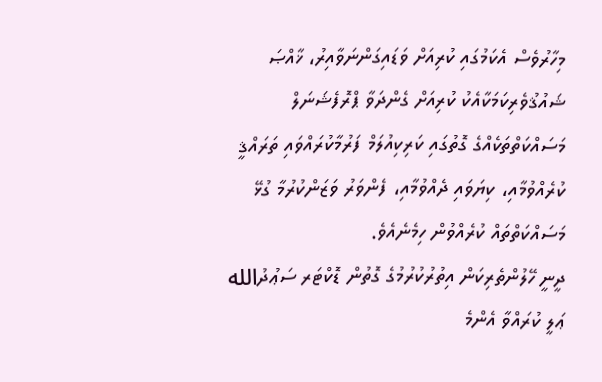މިހާރުވެސް އެކަމުގައި ކުރިއަށް ވަޑައިގަންނަވާއިރު، ޚާއްޞަ ޝައުޤުވެރިކަމަކާއެކު ކުރިއަށް ގެންދަވާ ޕްރޮފެޝަނަލް މަސައްކަތްތަކެއްގެ ގޮތުގައި ކަރިކިއުލަމް ފަރުމާކުރައްވައި ތަރައްޤީ ކުރެއްވުމާއި، ކިޔަވައި ދެއްވުމާއި، ފެންވަރު ވަޒަންކުރުމާ ގުޅޭ މަސައްކަތްތައް ކުރެއްވުން ހިމެނެއެވެ.
ދީނީ ހޭލުންތެރިކަން އިތުރުކުރުމުގެ ގޮތުން ޑޮކްޓަރ ސަޢުދުالله ޢަލީ ކުރައްވާ އެންމެ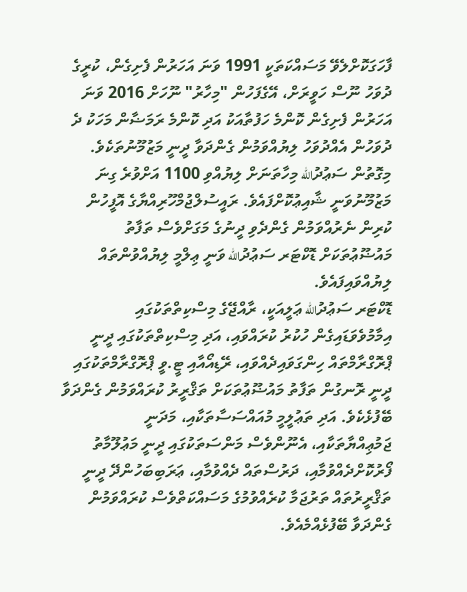ފާހަގަކޮށްލެވޭ މަސައްކަތަކީ 1991 ވަނަ އަހަރުން ފެށިގެން، ކުރީގެ ދުވަހު ނޫސް ހަވީރަށް، އޭގެފަހުން "މިހާރު" ނޫހަށް 2016 ވަނަ އަހަރުން ފެށިގެން ކޮންމެ ހަފުތާއަކު އަދި ކޮންމެ ރަމަޟާން މަހަކު ދެ ދުވަހުން އެއްދުވަހު ލިޔުއްވަމުން ގެންދަވާ ދީނީ މަޒުމޫނުތަކެވެ. މިގޮތުން ސަޢުދުالله މިހާތަނަށް ލިޔުއްވި 1100 އަށްވުރެ ގިނަ މަޒުމޫނުވަނީ ޝާއިޢުކޮށްފައެވެ. ރައީސުލްޖުމްހޫރިއްޔާގެ އޮފީހުން ކުރިން ނެރުއްވަމުން ގެންދެވި ދީނުގެ މަގަށްވެސް ތަފާތު މައުޟޫޢުތަކަށް ޑޮކްޓަރ ސަޢުދުالله ވަނީ ޢިލްމީ ލިޔުއްވުންތައް ލިޔުއްވައިފައެވެ.
ޑޮކްޓަރ ސަޢުދުالله ޢަލީއަކީ، ރާއްޖޭގެ މިސްކިތްތަކުގައި އިމާމުވެވަޑައިގެން ހުކުރު ކުރައްވައި، އަދި މިސްކިތްތަކުގައި ދީނީ ޕްރޮގްރާމްތައް ހިންގަވައިދެއްވައި، ރޭޑިއޯއާއި ޓީ.ވީ ޕްރޮގްރާމްތަކުގައި ދީނީ ރޮނގުން ތަފާތު މައުޟޫޢުތަކަށް ތަޤްރީރު ކުރައްވަމުން ގެންދަވާ ބޭފުޅެކެވެ. އަދި ތަޢުލީމީ މުއައްސަސާތަކާއި، މަދަނީ ޖަމުޢިއްޔާތަކާއި، އެނޫންވެސް މަންސަތަކުގައި ދީނީ މަޢުލޫމާތު ފޯރުކޮށްދެއްވުމާއި، ދަރުސްތައް ދެއްވުމާއި، ޢަރަބިބަހުންދޭ ދީނީ ތަޤްރީރުތައް ތަރުޖަމާ ކުރެއްވުމުގެ މަސައްކަތްވެސް ކުރައްވަމުން ގެންދަވާ ބޭފުޅެއްމެއެވެ.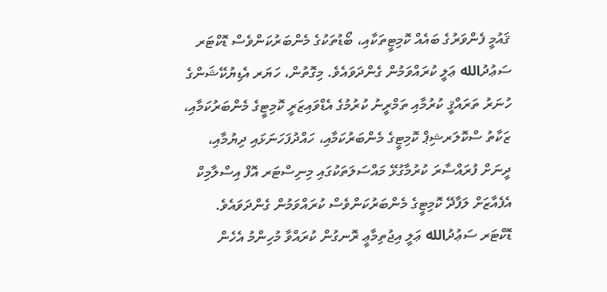ޤައުމީ ފެންވަރުގެ ބައެއް ކޮމިޓީތަކާއި، ބޯޑުތަކުގެ މެންބަރުކަންވެސް ޑޮކްޓަރ ސަޢުދުالله ޢަލީ ކުރައްވަމުން ގެންދަވައެވެ. މިގޮތުން، ހަޔަރ އެޑިޔުކޭޝަންގެ ހުނަރު ތަރައްޤީ ކުރުމާއި ތަމްރީނު ކުރުމުގެ އެޑްވައިޒަރީ ކޮމިޓީގެ މެންބަރުކަމާއި، ޒަކާތު ސްކޮލަރޝިޕް ކޮމިޓީގެ މެންބަރުކަމާއި، ހައްދުފަހަނަޅައި ދިޔުމާއި، ދީނަށް ފުރައްސާރަ ކުރުމާގުޅޭ މައްސަލަތަކުގައި މިނިސްޓަރ އޮފް އިސްލާމިކް އެފެއާޒަށް ލަފާދޭ ކޮމިޓީގެ މެންބަރުކަންވެސް ކުރައްވަމުން ގެންދަވައެވެ.
ޑޮކްޓަރ ސަޢުދުالله ޢަލީ އިޖުތިމާޢީ ރޮނގުން ކުރައްވާ މުހިންމު އެހެން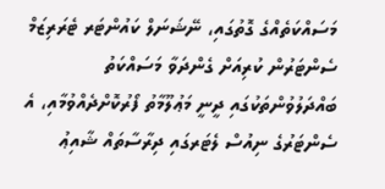މަސައްކަތެއްގެ ގޮތުގައި، ނޭޝަނަލް ކައުންޓަރ ޓެރަރިޒަމް ސެންޓަރުން ކުރިއަށް ގެންދަވާ މަސައްކަތު ބައްދަލުވުންތަކުގައި ދީނީ މަޢުލޫމާތު ފޯރުކޮށްދެއްވުމާއި، އެ ސެންޓަރުގެ ނިއުސް ލެޓަރގައި ދިރާސާތައް ޝާއިޢު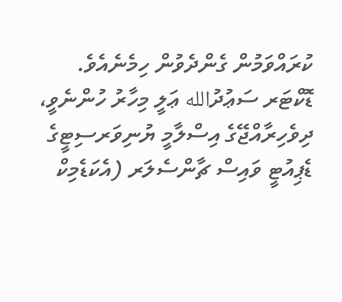ކުރައްވަމުން ގެންދެވުން ހިމެނެއެވެ.
ޑޮކްޓަރ ސަޢުދުالله ޢަލީ މިހާރު ހުންނެވީ، ދިވެހިރާއްޖޭގެ އިސްލާމީ ޔުނިވަރސިޓީގެ ޑެޕިއުޓީ ވައިސް ޗާންސެލަރ (އެކަޑެމިކް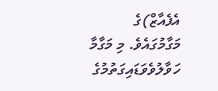އެފެއާޒް)ގެ މަގާމުގައެވެ. މި މަގާމާ ހަވާލުވެވަޑައިގަތުމުގެ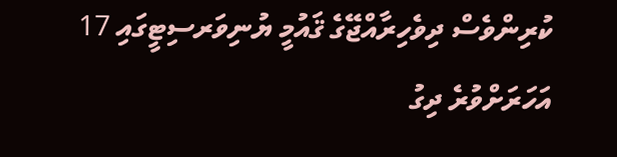ކުރިންވެސް ދިވެހިރާއްޖޭގެ ޤައުމީ ޔުނިވަރސިޓީގައި 17 އަހަރަށްވުރެ ދިގު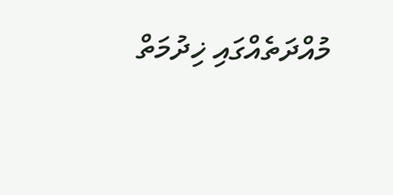މުއްދަތެއްގައި ޚިދުމަތް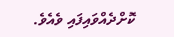ކޮށްދެއްވައިފައި ވެއެވެ.